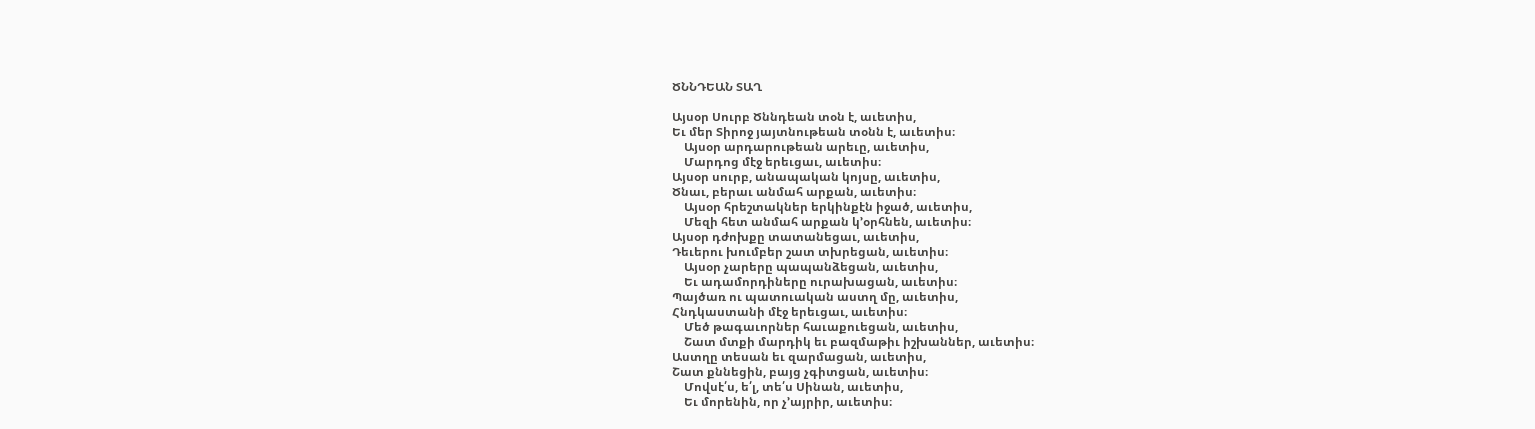ԾՆՆԴԵԱՆ ՏԱՂ

Այսօր Սուրբ Ծննդեան տօն է, աւետիս,
Եւ մեր Տիրոջ յայտնութեան տօնն է, աւետիս։
    Այսօր արդարութեան արեւը, աւետիս,
    Մարդոց մէջ երեւցաւ, աւետիս։
Այսօր սուրբ, անապական կոյսը, աւետիս,
Ծնաւ, բերաւ անմահ արքան, աւետիս։
    Այսօր հրեշտակներ երկինքէն իջած, աւետիս,
    Մեզի հետ անմահ արքան կ՚օրհնեն, աւետիս։
Այսօր դժոխքը տատանեցաւ, աւետիս,
Դեւերու խումբեր շատ տխրեցան, աւետիս։
    Այսօր չարերը պապանձեցան, աւետիս,
    Եւ ադամորդիները ուրախացան, աւետիս։
Պայծառ ու պատուական աստղ մը, աւետիս,
Հնդկաստանի մէջ երեւցաւ, աւետիս։
    Մեծ թագաւորներ հաւաքուեցան, աւետիս,
    Շատ մտքի մարդիկ եւ բազմաթիւ իշխաններ, աւետիս։
Աստղը տեսան եւ զարմացան, աւետիս,
Շատ քննեցին, բայց չգիտցան, աւետիս։
    Մովսէ՛ս, ե՛լ, տե՛ս Սինան, աւետիս,
    Եւ մորենին, որ չ՚այրիր, աւետիս։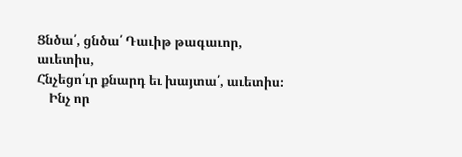Ցնծա՛, ցնծա՛ Դաւիթ թագաւոր, աւետիս,
Հնչեցո՛ւր քնարդ եւ խայտա՛, աւետիս։
    Ինչ որ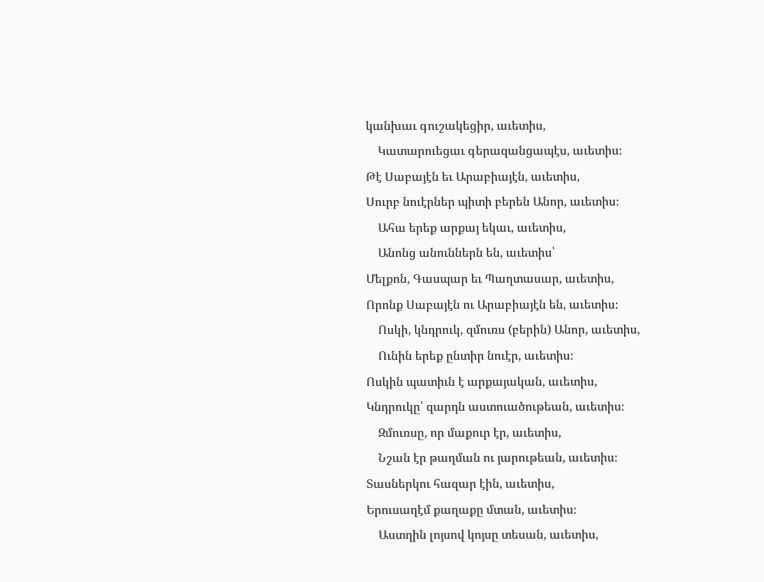կանխաւ գուշակեցիր, աւետիս,
    Կատարուեցաւ գերազանցապէս, աւետիս։
Թէ Սաբայէն եւ Արաբիայէն, աւետիս,
Սուրբ նուէրներ պիտի բերեն Անոր, աւետիս։
    Ահա երեք արքայ եկաւ, աւետիս,
    Անոնց անուններն են, աւետիս՝
Մելքոն, Գասպար եւ Պաղտասար, աւետիս,
Որոնք Սաբայէն ու Արաբիայէն են, աւետիս։
    Ոսկի, կնդրուկ, զմուռս (բերին) Անոր, աւետիս,
    Ունին երեք ընտիր նուէր, աւետիս։
Ոսկին պատիւն է արքայական, աւետիս,
Կնդրուկը՝ զարդն աստուածութեան, աւետիս։
    Զմուռսը, որ մաքուր էր, աւետիս,
    Նշան էր թաղման ու յարութեան, աւետիս։
Տասներկու հազար էին, աւետիս,
Երուսաղէմ քաղաքը մտան, աւետիս։
    Աստղին լոյսով կոյսը տեսան, աւետիս,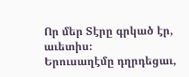Որ մեր Տէրը գրկած էր, աւետիս։
Երուսաղէմը դղրդեցաւ,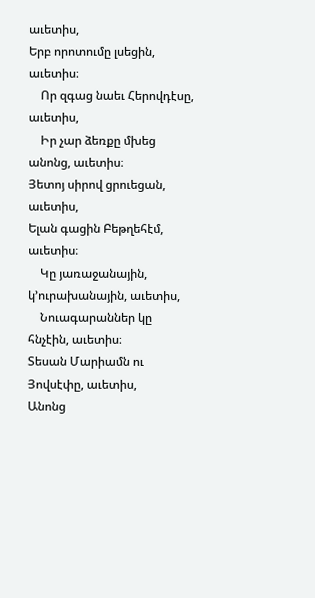աւետիս,
Երբ որոտումը լսեցին, աւետիս։
    Որ զգաց նաեւ Հերովդէսը, աւետիս,
    Իր չար ձեռքը մխեց անոնց, աւետիս։
Յետոյ սիրով ցրուեցան, աւետիս,
Ելան գացին Բեթղեհէմ, աւետիս։
    Կը յառաջանային, կ՚ուրախանային, աւետիս,
    Նուագարաններ կը հնչէին, աւետիս։
Տեսան Մարիամն ու Յովսէփը, աւետիս,
Անոնց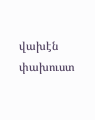վախէն փախուստ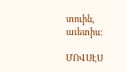տուին, աւետիս։

ՄՈՎՍԷՍ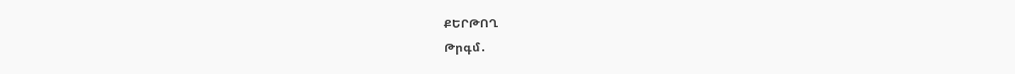ՔԵՐԹՈՂ
Թրգմ․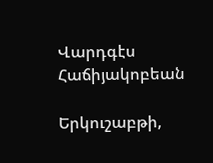Վարդգէս Հաճիյակոբեան

Երկուշաբթի,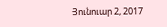Յունուար 2, 2017